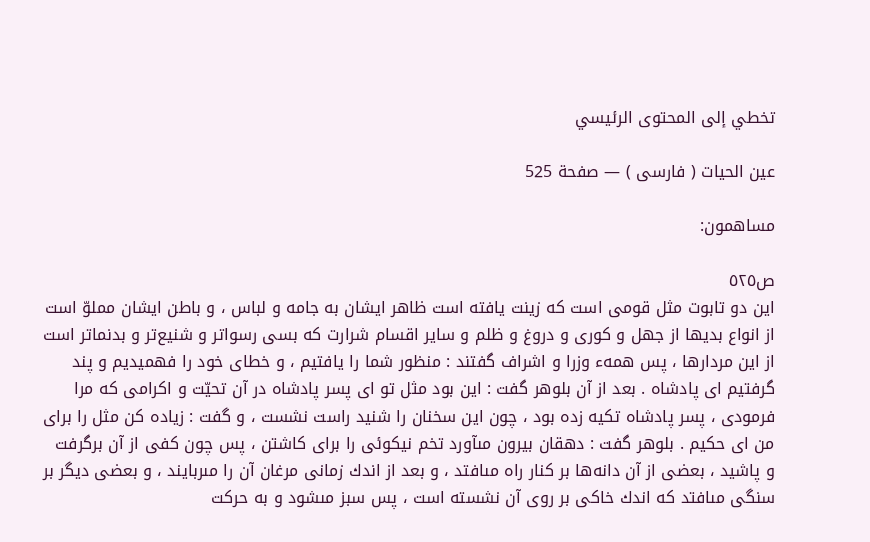تخطي إلى المحتوى الرئيسي

عين الحيات ( فارسى ) — صفحة 525

مساهمون:

ص٥٢٥
اين دو تابوت مثل قومى است كه زينت يافته است ظاهر ايشان به جامه و لباس ، و باطن ايشان مملوّ است از انواع بديها از جهل و كورى و دروغ و ظلم و ساير اقسام شرارت كه بسى رسواتر و شنيع‌تر و بدنماتر است از اين مردارها ، پس همهء وزرا و اشراف گفتند : منظور شما را يافتيم ، و خطاى خود را فهميديم و پند گرفتيم اى پادشاه . بعد از آن بلوهر گفت : اين بود مثل تو اى پسر پادشاه در آن تحيّت و اكرامى كه مرا فرمودى ، پسر پادشاه تكيه زده بود ، چون اين سخنان را شنيد راست نشست ، و گفت : زياده كن مثل را براى من اى حكيم . بلوهر گفت : دهقان بيرون مىآورد تخم نيكوئى را براى كاشتن ، پس چون كفى از آن برگرفت و پاشيد ، بعضى از آن دانه‌ها بر كنار راه مىافتد ، و بعد از اندك زمانى مرغان آن را مىربايند ، و بعضى ديگر بر سنگى مىافتد كه اندك خاكى بر روى آن نشسته است ، پس سبز مىشود و به حركت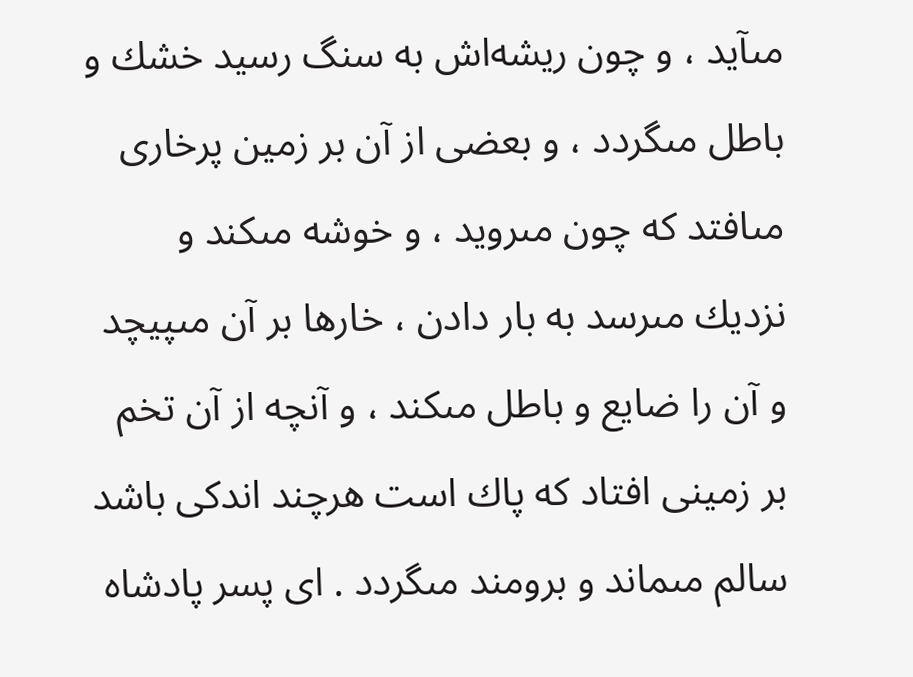مىآيد ، و چون ريشه‌اش به سنگ رسيد خشك و باطل مىگردد ، و بعضى از آن بر زمين پرخارى مىافتد كه چون مىرويد ، و خوشه مىكند و نزديك مىرسد به بار دادن ، خارها بر آن مىپيچد و آن را ضايع و باطل مىكند ، و آنچه از آن تخم بر زمينى افتاد كه پاك است هرچند اندكى باشد سالم مىماند و برومند مىگردد . اى پسر پادشاه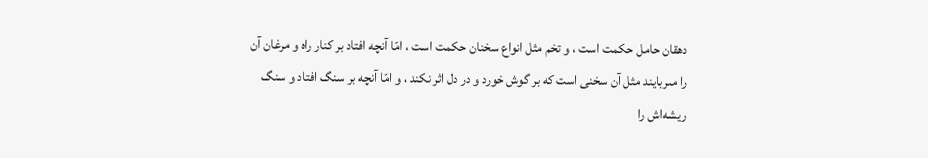دهقان حامل حكمت است ، و تخم مثل انواع سخنان حكمت است ، امّا آنچه افتاد بر كنار راه و مرغان آن را مىربايند مثل آن سخنى است كه بر گوش خورد و در دل اثر نكند ، و امّا آنچه بر سنگ افتاد و سنگ ريشه‌اش را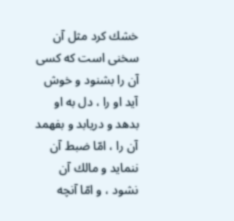خشك كرد مثل آن سخنى است كه كسى آن را بشنود و خوش آيد او را ، دل به او بدهد و دريابد و بفهمد آن را ، امّا ضبط آن ننمايد و مالك آن نشود ، و امّا آنچه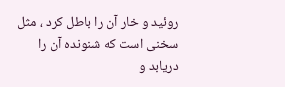روئيد و خار آن را باطل كرد ، مثل سخنى است كه شنونده آن را دريابد و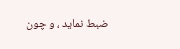ضبط نمايد ، و چون